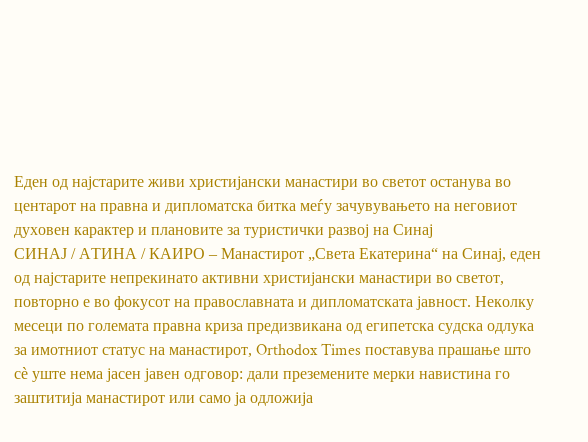Еден од најстарите живи христијански манастири во светот останува во центарот на правна и дипломатска битка меѓу зачувувањето на неговиот духовен карактер и плановите за туристички развој на Синај
СИНАЈ / АТИНА / КАИРО – Манастирот „Света Екатерина“ на Синај, еден од најстарите непрекинато активни христијански манастири во светот, повторно е во фокусот на православната и дипломатската јавност. Неколку месеци по големата правна криза предизвикана од египетска судска одлука за имотниот статус на манастирот, Orthodox Times поставува прашање што сè уште нема јасен јавен одговор: дали преземените мерки навистина го заштитија манастирот или само ја одложија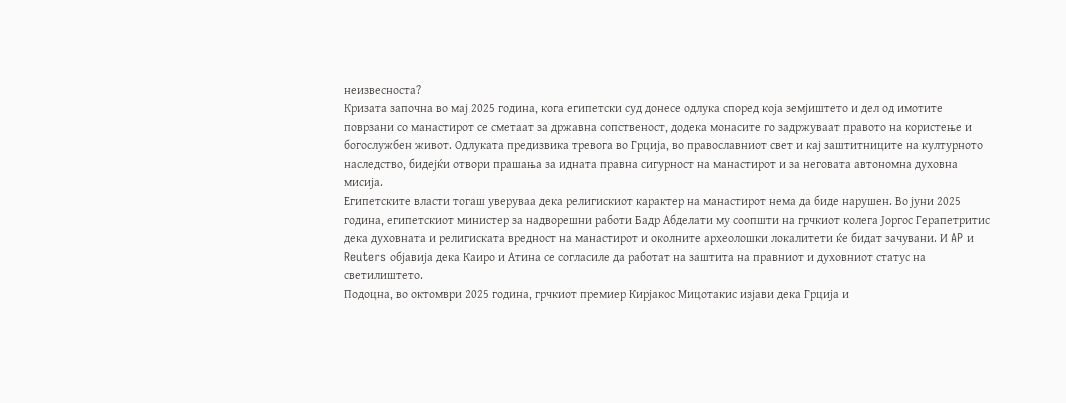неизвесноста?
Кризата започна во мај 2025 година, кога египетски суд донесе одлука според која земјиштето и дел од имотите поврзани со манастирот се сметаат за државна сопственост, додека монасите го задржуваат правото на користење и богослужбен живот. Одлуката предизвика тревога во Грција, во православниот свет и кај заштитниците на културното наследство, бидејќи отвори прашања за идната правна сигурност на манастирот и за неговата автономна духовна мисија.
Египетските власти тогаш уверуваа дека религискиот карактер на манастирот нема да биде нарушен. Во јуни 2025 година, египетскиот министер за надворешни работи Бадр Абделати му соопшти на грчкиот колега Јоргос Герапетритис дека духовната и религиската вредност на манастирот и околните археолошки локалитети ќе бидат зачувани. И AP и Reuters објавија дека Каиро и Атина се согласиле да работат на заштита на правниот и духовниот статус на светилиштето.
Подоцна, во октомври 2025 година, грчкиот премиер Кирјакос Мицотакис изјави дека Грција и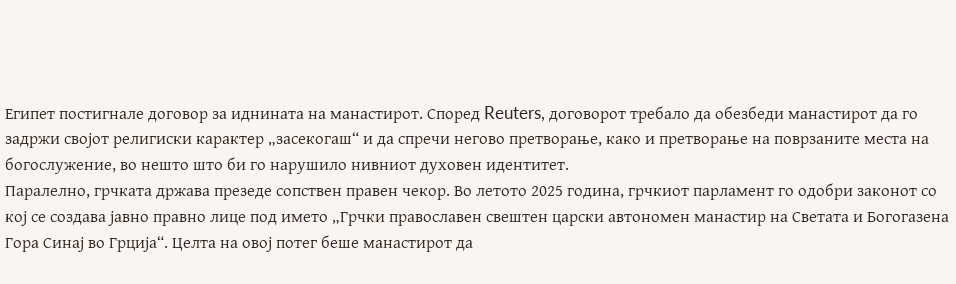Египет постигнале договор за иднината на манастирот. Според Reuters, договорот требало да обезбеди манастирот да го задржи својот религиски карактер „засекогаш“ и да спречи негово претворање, како и претворање на поврзаните места на богослужение, во нешто што би го нарушило нивниот духовен идентитет.
Паралелно, грчката држава презеде сопствен правен чекор. Во летото 2025 година, грчкиот парламент го одобри законот со кој се создава јавно правно лице под името „Грчки православен свештен царски автономен манастир на Светата и Богогазена Гора Синај во Грција“. Целта на овој потег беше манастирот да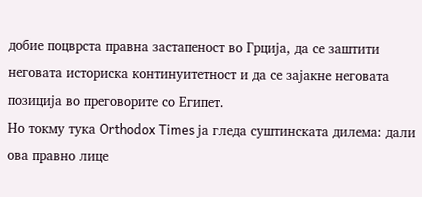добие поцврста правна застапеност во Грција, да се заштити неговата историска континуитетност и да се зајакне неговата позиција во преговорите со Египет.
Но токму тука Orthodox Times ја гледа суштинската дилема: дали ова правно лице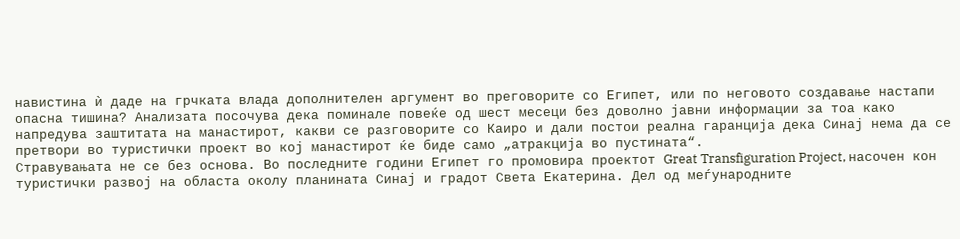навистина ѝ даде на грчката влада дополнителен аргумент во преговорите со Египет, или по неговото создавање настапи опасна тишина? Анализата посочува дека поминале повеќе од шест месеци без доволно јавни информации за тоа како напредува заштитата на манастирот, какви се разговорите со Каиро и дали постои реална гаранција дека Синај нема да се претвори во туристички проект во кој манастирот ќе биде само „атракција во пустината“.
Стравувањата не се без основа. Во последните години Египет го промовира проектот Great Transfiguration Project, насочен кон туристички развој на областа околу планината Синај и градот Света Екатерина. Дел од меѓународните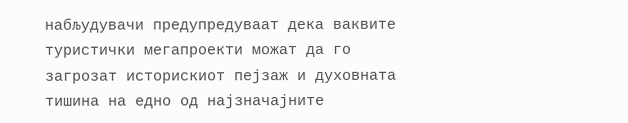набљудувачи предупредуваат дека ваквите туристички мегапроекти можат да го загрозат историскиот пејзаж и духовната тишина на едно од најзначајните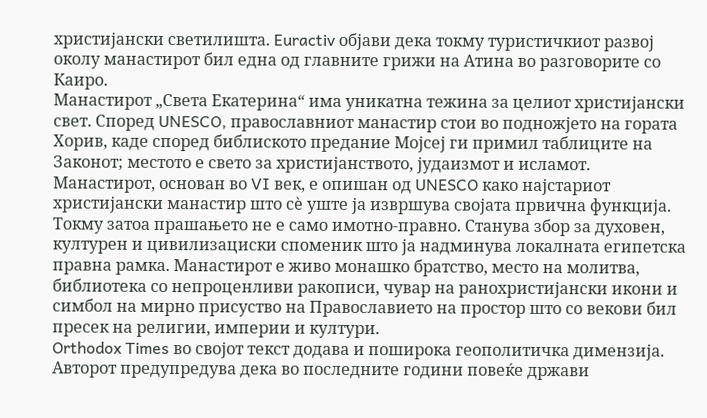христијански светилишта. Euractiv објави дека токму туристичкиот развој околу манастирот бил една од главните грижи на Атина во разговорите со Каиро.
Манастирот „Света Екатерина“ има уникатна тежина за целиот христијански свет. Според UNESCO, православниот манастир стои во подножјето на гората Хорив, каде според библиското предание Мојсеј ги примил таблиците на Законот; местото е свето за христијанството, јудаизмот и исламот. Манастирот, основан во VI век, е опишан од UNESCO како најстариот христијански манастир што сè уште ја извршува својата првична функција.
Токму затоа прашањето не е само имотно-правно. Станува збор за духовен, културен и цивилизациски споменик што ја надминува локалната египетска правна рамка. Манастирот е живо монашко братство, место на молитва, библиотека со непроценливи ракописи, чувар на ранохристијански икони и симбол на мирно присуство на Православието на простор што со векови бил пресек на религии, империи и култури.
Orthodox Times во својот текст додава и поширока геополитичка димензија. Авторот предупредува дека во последните години повеќе држави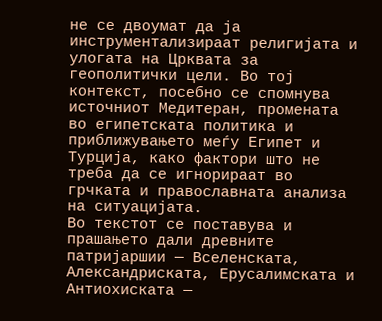не се двоумат да ја инструментализираат религијата и улогата на Црквата за геополитички цели. Во тој контекст, посебно се спомнува источниот Медитеран, промената во египетската политика и приближувањето меѓу Египет и Турција, како фактори што не треба да се игнорираат во грчката и православната анализа на ситуацијата.
Во текстот се поставува и прашањето дали древните патријаршии — Вселенската, Александриската, Ерусалимската и Антиохиската —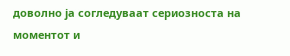доволно ја согледуваат сериозноста на моментот и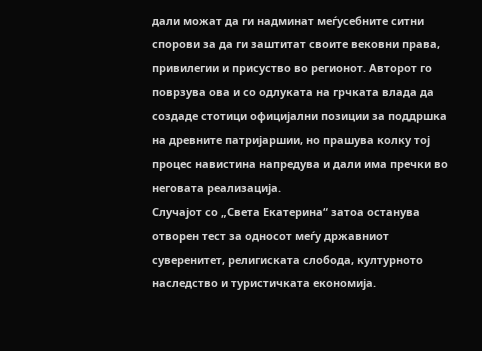дали можат да ги надминат меѓусебните ситни спорови за да ги заштитат своите вековни права, привилегии и присуство во регионот. Авторот го поврзува ова и со одлуката на грчката влада да создаде стотици официјални позиции за поддршка на древните патријаршии, но прашува колку тој процес навистина напредува и дали има пречки во неговата реализација.
Случајот со „Света Екатерина“ затоа останува отворен тест за односот меѓу државниот суверенитет, религиската слобода, културното наследство и туристичката економија.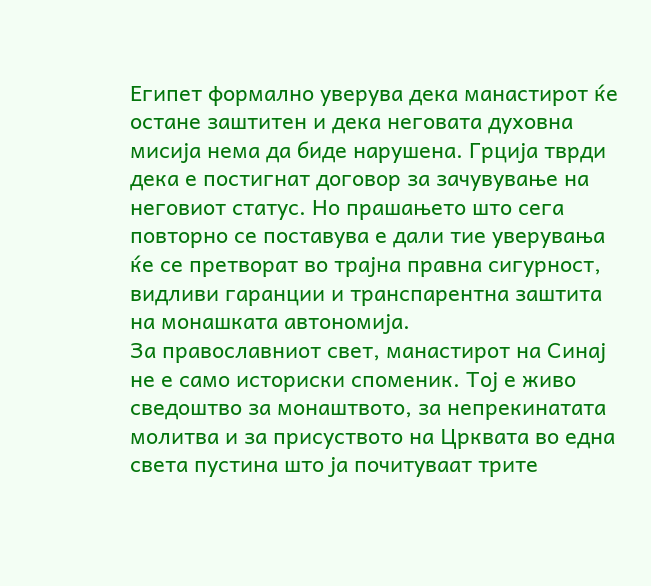Египет формално уверува дека манастирот ќе остане заштитен и дека неговата духовна мисија нема да биде нарушена. Грција тврди дека е постигнат договор за зачувување на неговиот статус. Но прашањето што сега повторно се поставува е дали тие уверувања ќе се претворат во трајна правна сигурност, видливи гаранции и транспарентна заштита на монашката автономија.
За православниот свет, манастирот на Синај не е само историски споменик. Тој е живо сведоштво за монаштвото, за непрекинатата молитва и за присуството на Црквата во една света пустина што ја почитуваат трите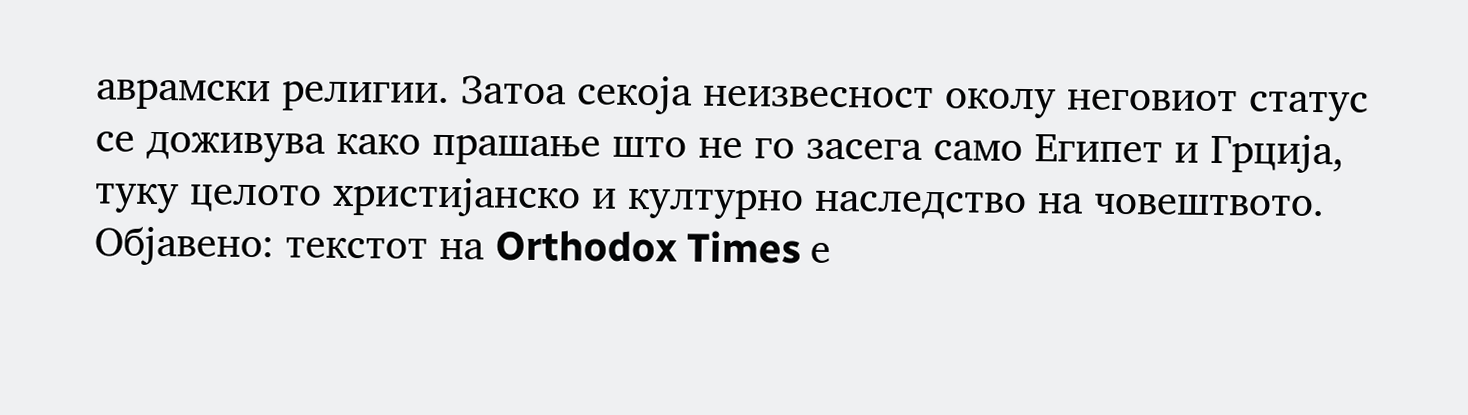аврамски религии. Затоа секоја неизвесност околу неговиот статус се доживува како прашање што не го засега само Египет и Грција, туку целото христијанско и културно наследство на човештвото.
Објавено: текстот на Orthodox Times е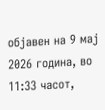објавен на 9 мај 2026 година, во 11:33 часот,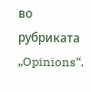во рубриката „Opinions“.